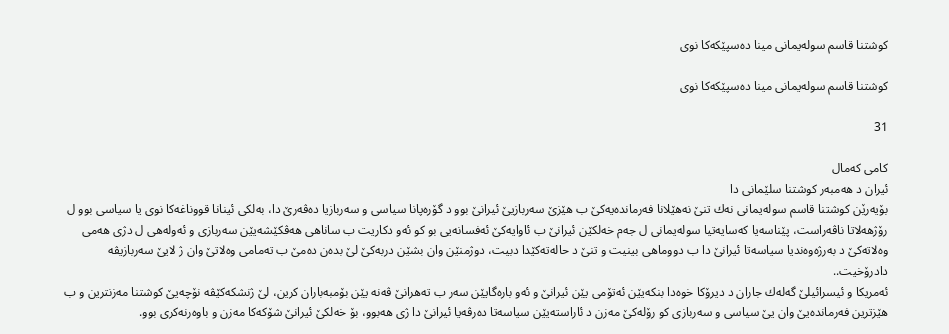كوشتنا قاسم سوله‌یمانى مینا ده‌سپێكه‌كا نوى

كوشتنا قاسم سوله‌یمانى مینا ده‌سپێكه‌كا نوى

31

كامى كه‌مال
ئیران د هه‌مبه‌ر كوشتنا سلێمانى دا
بۆیه‌رێن كوشتنا قاسم سوله‌یمانى نه‌ك تنێ نه‌هێلانا فه‌رمانده‌یه‌كێ ب هێزێ سه‌ربازیێ ئیرانێ بوو د گۆره‌پانا سیاسى و سه‌ربازیا ده‌ڤه‌رێ دا، به‌لكى ئینانا قووناغه‌كا نوى یا سیاسى بوو ل رۆژهه‌لاتا ناڤه‌راست، پێناسه‌یا كه‌سایه‌تیا سوله‌یمانى ل جه‌م خه‌لكێن ئیرانێ ب ئاوایه‌كێ ئه‌فسانه‌یى بو كو ئه‌و دكاریت ب ساناهى هه‌ڤكێشه‌یێن سه‌ربازى و ئه‌وله‌هى ل دژى هه‌مى وه‌لاته‌كێ د به‌رژه‌وه‌ندیا سیاسه‌تا ئیرانێ دا ب دووماهى بینیت و تنێ د حاله‌ته‌كێدا دبیت، دوژمنێن وان بشێن دربه‌كێ لێ بده‌ن ده‌مێ ب ته‌مامى وه‌لاتێ وان ژ لایێ سه‌ربازیڤه‌ دادرۆخیت..
ئه‌مریكا و ئیسرائیلێ گه‌له‌ك جاران د دیرۆكا خوه‌دا بنكه‌یێن ئه‌تۆمى یێن ئیرانێ و ئه‌و باره‌گایێن سه‌ر ب ته‌هرانێ ڤه‌نه‌ یێن بۆمبه‌باران كرین، لێ ژنشكه‌كێڤه‌ نۆچه‌یێ كوشتنا مه‌زنترین و ب هێزترین فه‌رمانده‌یێ وان یێ سیاسى و سه‌ربازى كو رۆله‌كێ مه‌زن د ئاراسته‌یێن سیاسه‌تا ده‌رڤه‌یا ئیرانێ دا ژى هه‌بوو، بۆ خه‌لكێ ئیرانێ شۆكه‌كا مه‌زن و باوه‌رنه‌كرى بوو.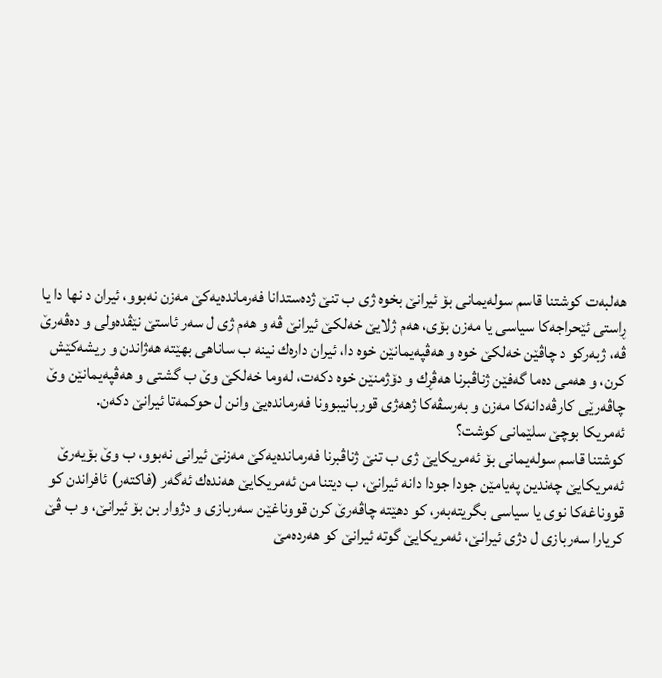هه‌لبه‌ت كوشتنا قاسم سوله‌یمانى بۆ ئیرانێ بخوه‌ ژى ب تنێ ژده‌ستدانا فه‌رمانده‌یه‌كێ مه‌زن نه‌بوو، ئیران د نها دا یا ڕاستى ئێحراجه‌كا سیاسى یا مه‌زن بۆى، هه‌م ژلایێ خه‌لكێ ئیرانێ ڤه‌ و هه‌م ژى ل سه‌ر ئاستێ نێڤده‌ولى و ده‌ڤه‌رێ ڤه‌، ژبه‌ركو د چاڤێن خه‌لكێ خوه‌ و هه‌ڤپه‌یمانێن خوه‌ دا، ئیران داره‌ك نینه‌ ب ساناهى بهێته‌ هه‌ژاندن و ریشه‌كێش كرن، و هه‌مى ده‌ما گه‌فێن ژناڤبرنا هه‌ڤڕك و دۆژمنێن خوه‌ دكه‌ت، له‌وما خه‌لكێ وێ ب گشتى و هه‌ڤپه‌یمانێن وێ چاڤه‌رێى كارڤه‌دانه‌كا مه‌زن و به‌رسڤه‌كا ژهه‌ژى قوربانیبوونا فه‌رمانده‌یێ وانن ل حوكمه‌تا ئیرانێ دكه‌ن.
ئه‌مریكا بوچێ سلێمانى كوشت؟
كوشتنا قاسم سوله‌یمانى بۆ ئه‌مریكایێ ژى ب تنێ ژناڤبرنا فه‌رمانده‌یه‌كێ مه‌زنێ ئیرانى نه‌بوو، ب وێ بۆیه‌رێ ئه‌مریكایێ چه‌ندین په‌یامێن جودا جودا دانه‌ ئیرانێ، ب دیتنا من ئه‌مریكایێ هه‌نده‌ك ئه‌گه‌ر (فاكته‌ر) ئافراندن كو قووناغه‌كا نوى یا سیاسى بگریته‌به‌ر، كو دهێته‌ چاڤه‌رێ كرن قووناغێن سه‌ربازى و دژوار بن بۆ ئیرانێ، و ب ڤێ كریارا سه‌ربازى ل دژى ئیرانێ، ئه‌مریكایێ گوته‌ ئیرانێ كو هه‌رده‌مێ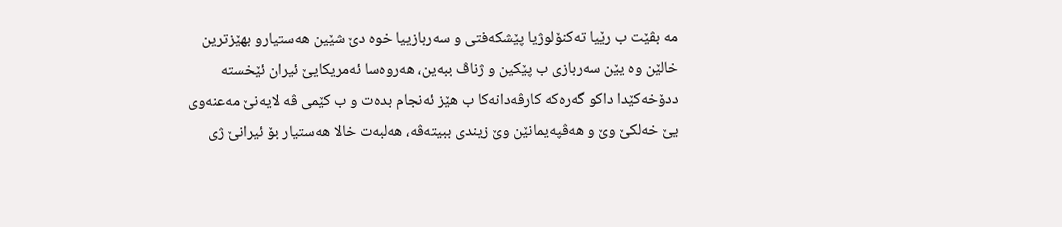مه‌ بڤێت ب رێیا ته‌كنۆلوژیا پێشكه‌فتى و سه‌ربازییا خوه‌ دێ شێین هه‌ستیارو بهێزترین خالێن وه‌ یێن سه‌ربازى ب پێكین و ژناڤ ببه‌ین، هه‌روه‌سا ئه‌مریكایێ ئیران ئێخسته‌ ددۆخه‌كێدا داكو گه‌ره‌كه‌ كارڤه‌دانه‌كا ب هێز ئه‌نجام بده‌ت و ب كێمى ڤه‌ لایه‌نێ مه‌عنه‌وى یێ خه‌لكێ وێ و هه‌ڤپه‌یمانێن وێ زیندى ببیته‌ڤه‌، هه‌لبه‌ت خالا هه‌ستیار بۆ ئیرانێ ژى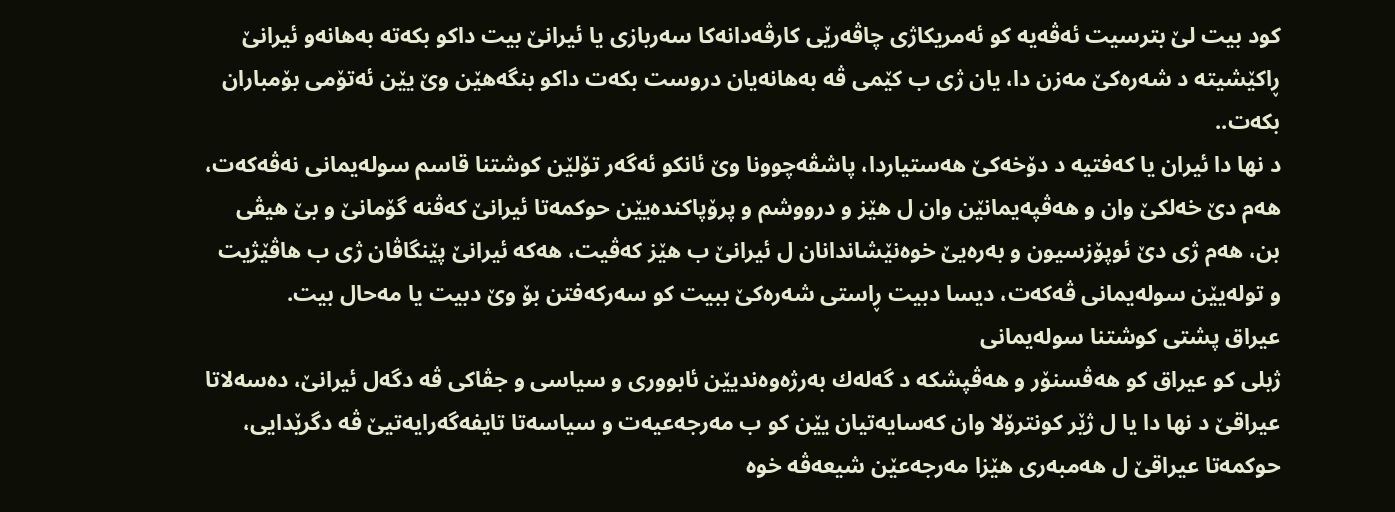كود بیت لێ بترسیت ئه‌ڤه‌یه‌ كو ئه‌مریكاژى چاڤه‌رێى كارڤه‌دانه‌كا سه‌ربازى یا ئیرانێ بیت داكو بكه‌ته‌ به‌هانه‌و ئیرانێ ڕاكێشیته‌ د شه‌ره‌كێ مه‌زن دا، یان ژى ب كێمى ڤه‌ به‌هانه‌یان دروست بكه‌ت داكو بنگه‌هێن وێ یێن ئه‌تۆمى بۆمباران بكه‌ت..
د نها دا ئیران یا كه‌فتیه‌ د دۆخه‌كێ هه‌ستیاردا، پاشڤه‌چوونا وێ ئانكو ئه‌گه‌ر تۆلێن كوشتنا قاسم سوله‌یمانى نه‌ڤه‌كه‌ت، هه‌م دێ خه‌لكێ وان و هه‌ڤپه‌یمانێن وان ل هێز و درووشم و پرۆپاكنده‌یێن حوكمه‌تا ئیرانێ كه‌ڤنه‌ گۆمانێ و بێ هیڤى بن، هه‌م ژى دێ ئوپۆزسیون و به‌ره‌یێ خوه‌نێشاندانان ل ئیرانێ ب هێز كه‌ڤیت، هه‌كه‌ ئیرانێ پێنگاڤان ژى ب هاڤێژیت و توله‌یێن سوله‌یمانى ڤه‌كه‌ت، دیسا دبیت ڕاستى شه‌ره‌كێ ببیت كو سه‌ركه‌فتن بۆ وێ دبیت یا مه‌حال بیت.
عیراق پشتى كوشتنا سوله‌یمانى
ژبلى كو عیراق كو هه‌ڤسنۆر و هه‌ڤپشكه‌ د گه‌له‌ك به‌رژه‌وه‌ندیێن ئابوورى و سیاسى و جڤاكى ڤه‌ دگه‌ل ئیرانێ، ده‌سه‌لاتا عیراقێ د نها دا یا ل ژێر كونترۆلا وان كه‌سایه‌تیان یێن كو ب مه‌رجه‌عیه‌ت و سیاسه‌تا تایفه‌گه‌رایه‌تیێ ڤه‌ دگرێدایى، حوكمه‌تا عیراقێ ل هه‌مبه‌رى هێزا مه‌رجه‌عێن شیعه‌ڤه‌ خوه‌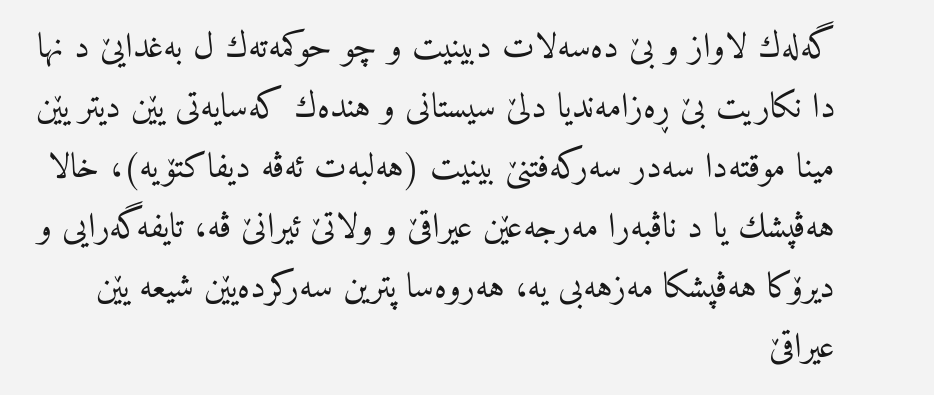گه‌له‌ك لاواز و بێ ده‌سه‌لات دبینیت و چو حوكمه‌ته‌ك ل به‌غدایێ د نها دا نكاریت بێ ڕه‌زامه‌ندیا دلێ سیستانى و هنده‌ك كه‌سایه‌تى یێن دیتر یێن مینا موقته‌دا سه‌در سه‌ركه‌فتنێ بینیت (هه‌لبه‌ت ئه‌ڤه‌ دیفاكتۆیه‌)، خالا هه‌ڤپشك یا د ناڤبه‌را مه‌رجه‌عێن عیراقێ و ولاتێ ئیرانێ ڤه‌، تایفه‌گه‌رایی و دیرۆكا هه‌ڤپشكا مه‌زهه‌بی یه‌، هه‌روه‌سا پترین سه‌ركرده‌یێن شیعه‌ یێن عیراقێ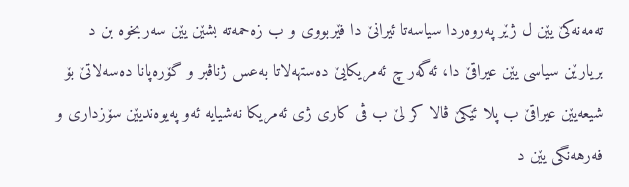ته‌مه‌نه‌كێ یێن ل ژێر په‌روه‌ردا سیاسه‌تا ئیرانێ دا فێربووى و ب زه‌حمه‌ته‌ بشێن یێن سه‌ربخوه‌ بن د بریارێن سیاسى یێن عیراقێ دا، ئه‌گه‌ر چ ئه‌مریكایێ ده‌ستهه‌لاتا به‌عس ژناڤبر و گۆره‌پانا ده‌سه‌لاتێ بۆ شیعه‌یێن عیراقێ ب پلا ئێكێ ڤالا كر لێ ب ڤى كارى ژى ئه‌مریكا نه‌شیایه‌ ئه‌و په‌یوه‌ندیێن سۆزدارى و فه‌رهه‌نگى یێن د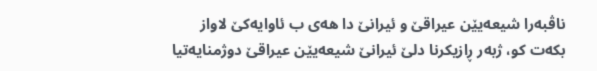ناڤبه‌را شیعه‌یێن عیراقێ و ئیرانێ دا هه‌ى ب ئاوایه‌كێ لاواز بكه‌ت كو، ژبه‌ر ڕازیكرنا دلێ ئیرانێ شیعه‌یێن عیراقێ دوژمنایه‌تیا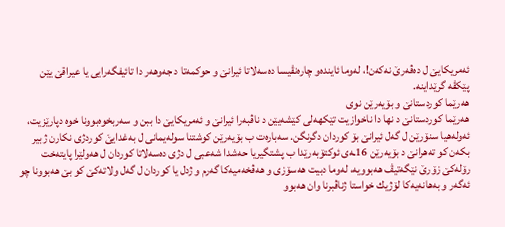ئه‌مریكایێ ل ده‌ڤه‌رێ نه‌كه‌ن!، له‌وما ئاینده‌و چاره‌نڤیسا ده‌سه‌لاتا ئیرانێ و حوكمه‌تا د جه‌وهه‌ر دا تائیفگه‌رایى یا عیراقێ یێن پێكڤه‌ گرێداینه‌.
هه‌رێما كوردستانێ و بۆیه‌رێن نوى
هه‌رێما كوردستانێ د نها دا ناخوازیت تێكهه‌لى كێشه‌یێن د ناڤبه‌را ئیرانێ و ئه‌مریكایێ دا ببن و سه‌ربخوه‌بوونا خوه‌ دپارێزیت، ئه‌وله‌هیا سنۆرێن ل گه‌ل ئیرانێ بۆ كوردان دگرنگن. سه‌باره‌ت ب بۆیه‌رێن كوشتنا سوله‌یمانى ل به‌غدایێَ كوردژى نكارن ژبیر بكه‌ن كو ته‌هرانێ د بۆیه‌رێن 16ـه‌ى ئوكتۆبه‌رێدا ب پشتگیریا حه‌شدا شه‌عبى ل دژى ده‌سه‌لاتا كوردان ل هه‌ولێرا پایته‌خت رۆله‌كێ زۆرێ نێگه‌تیڤ هه‌بوویه‌، له‌وما دبیت هه‌سۆزى و هه‌ڤخه‌میه‌كا گه‌رم و ژدل یا كوردان ل گه‌ل ولاته‌كێ كو بێ هه‌بوونا چو ئه‌گه‌ر و به‌هانه‌یه‌كا لۆژیك خواستا ژناڤبرنا وان هه‌بوو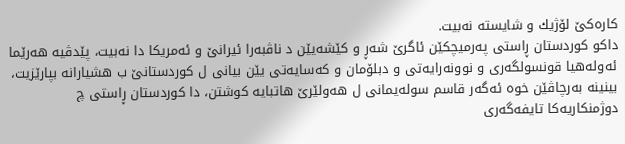كاره‌كێ لۆژیك و شایسته‌ نه‌بیت.
داكو كوردستان ڕاستى په‌رمیچكێن ئاگرێ شه‌ڕ و كێشه‌یێن د ناڤبه‌را ئیرانێ و ئه‌مریكا دا نه‌بیت، پێدڤیه‌ هه‌رێما ئه‌وله‌هیا قونسولگه‌رى و نوونه‌رایه‌تى و دبلۆمان و كه‌سایه‌تى یێن بیانى ل كوردستانێ ب هشیارانه‌ بپارێزیت، بینینه‌ به‌رچاڤێن خوه‌ ئه‌گه‌ر قاسم سوله‌یمانى ل هه‌ولێرێ هاتبایه‌ كوشتن، دا كوردستان ڕاستى چ دوژمنكاریه‌كا تایفه‌گه‌رى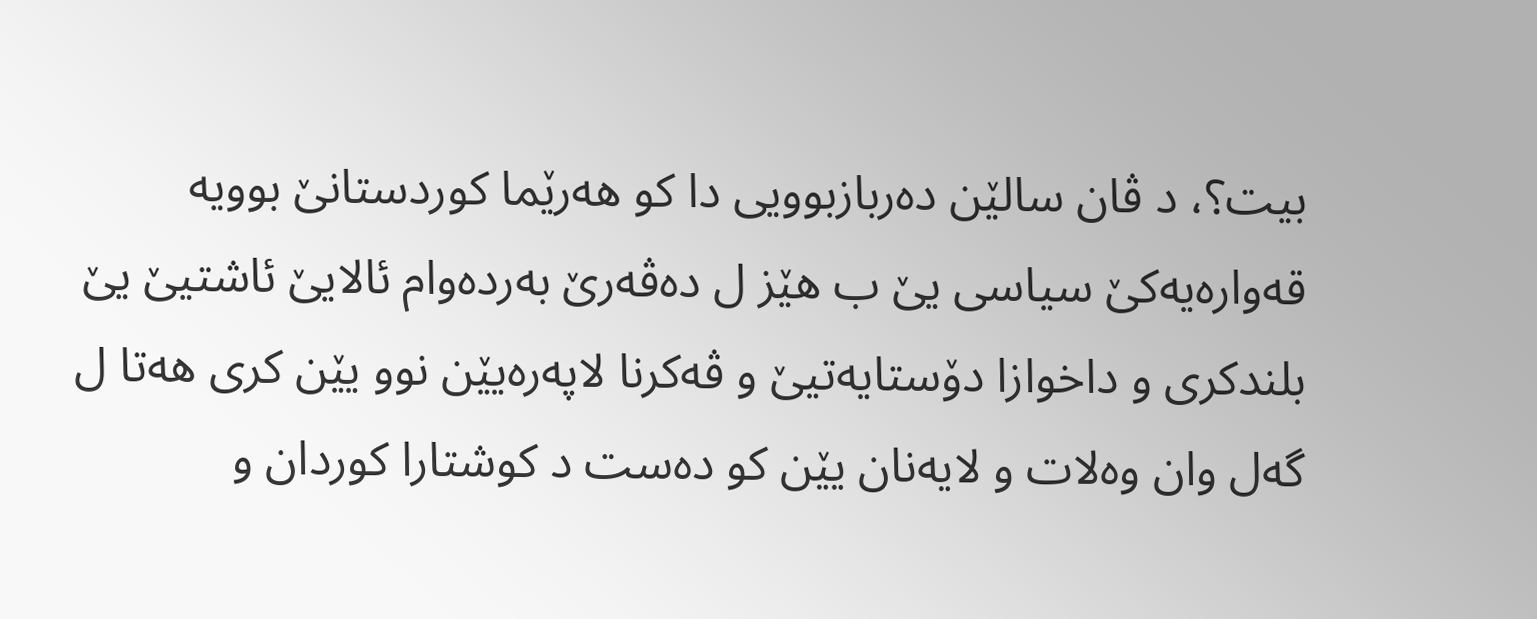بیت؟، د ڤان سالێن ده‌ربازبوویی دا كو هه‌رێما كوردستانێ بوویه‌ قه‌واره‌یه‌كێ سیاسى یێ ب هێز ل ده‌ڤه‌رێ به‌رده‌وام ئالایێ ئاشتیێ یێ بلندكرى و داخوازا دۆستایه‌تیێ و ڤه‌كرنا لاپه‌ره‌یێن نوو یێن كرى هه‌تا ل گه‌ل وان وه‌لات و لایه‌نان یێن كو ده‌ست د كوشتارا كوردان و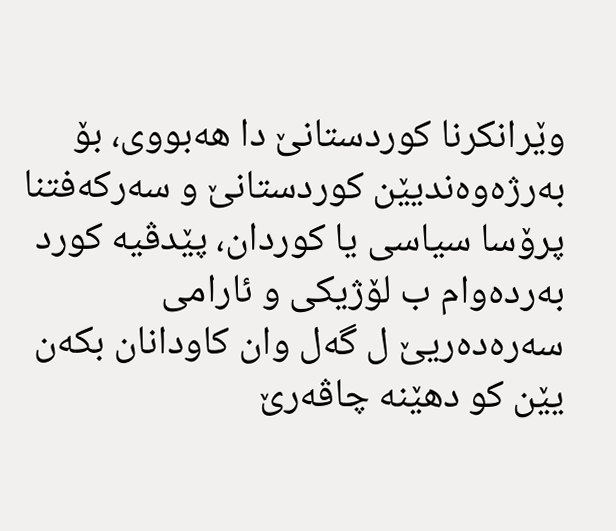وێرانكرنا كوردستانێ دا هه‌بووى، بۆ به‌رژه‌وه‌ندیێن كوردستانێ و سه‌ركه‌فتنا پرۆسا سیاسى یا كوردان، پێدڤیه‌ كورد به‌رده‌وام ب لۆژیكى و ئارامى سه‌ره‌ده‌ریێ ل گه‌ل وان كاودانان بكه‌ن یێن كو دهێنه‌ چاڤه‌رێ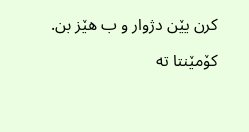كرن یێن دژوار و ب هێز بن.

کۆمێنتا تە